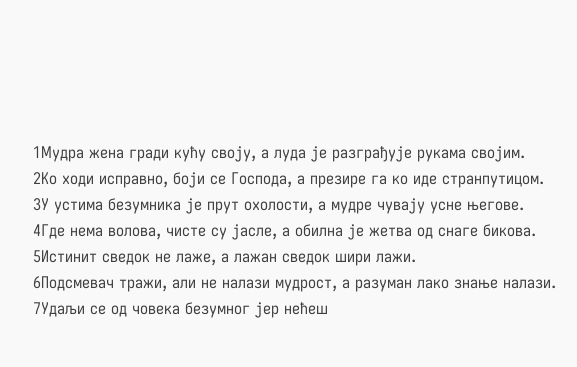1Мудра жена гради кућу своју, а луда је разграђује рукама својим.
2Ко ходи исправно, боји се Господа, а презире га ко иде странпутицом.
3У устима безумника је прут охолости, а мудре чувају усне његове.
4Где нема волова, чисте су јасле, а обилна је жетва од снаге бикова.
5Истинит сведок не лаже, а лажан сведок шири лажи.
6Подсмевач тражи, али не налази мудрост, а разуман лако знање налази.
7Удаљи се од човека безумног јер нећеш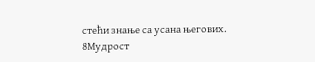стећи знање са усана његових.
8Мудрост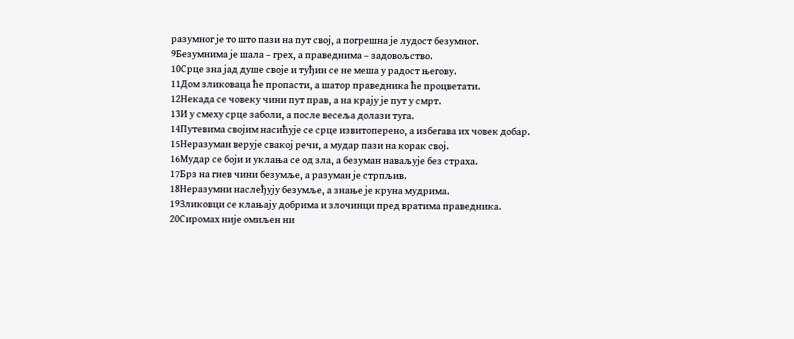разумног је то што пази на пут свој, а погрешна је лудост безумног.
9Безумнима је шала – грех, а праведнима – задовољство.
10Срце зна јад душе своје и туђин се не меша у радост његову.
11Дом зликоваца ће пропасти, а шатор праведника ће процветати.
12Некада се човеку чини пут прав, а на крају је пут у смрт.
13И у смеху срце заболи, а после весеља долази туга.
14Путевима својим насићује се срце извитоперено, а избегава их човек добар.
15Неразуман верује свакој речи, а мудар пази на корак свој.
16Мудар се боји и уклања се од зла, а безуман наваљује без страха.
17Брз на гнев чини безумље, а разуман је стрпљив.
18Неразумни наслеђују безумље, а знање је круна мудрима.
19Зликовци се клањају добрима и злочинци пред вратима праведника.
20Сиромах није омиљен ни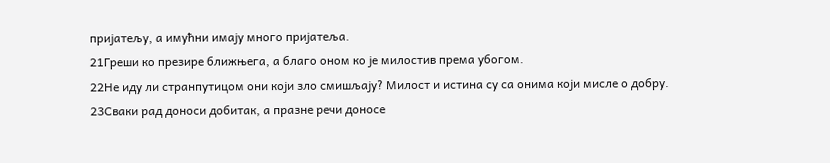пријатељу, а имућни имају много пријатеља.
21Греши ко презире ближњега, а благо оном ко је милостив према убогом.
22Не иду ли странпутицом они који зло смишљају? Милост и истина су са онима који мисле о добру.
23Сваки рад доноси добитак, а празне речи доносе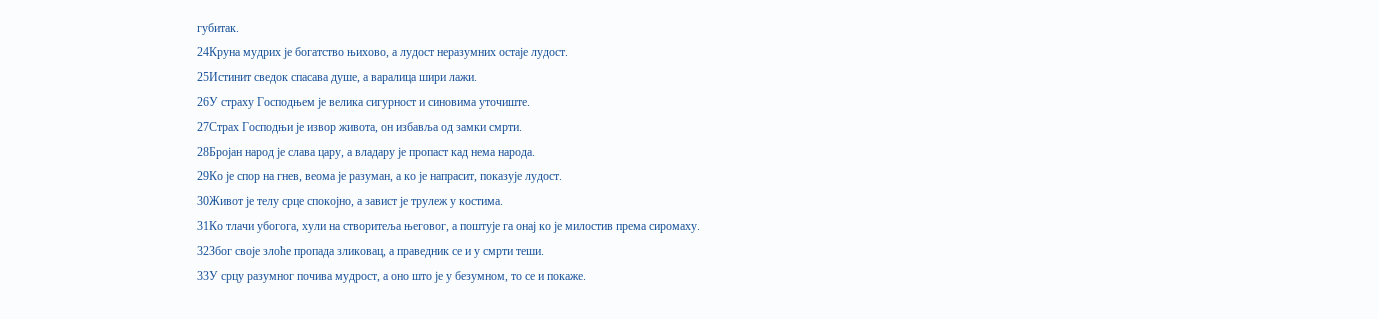губитак.
24Круна мудрих је богатство њихово, а лудост неразумних остаје лудост.
25Истинит сведок спасава душе, а варалица шири лажи.
26У страху Господњем је велика сигурност и синовима уточиште.
27Страх Господњи је извор живота, он избавља од замки смрти.
28Бројан народ је слава цару, а владару је пропаст кад нема народа.
29Ко је спор на гнев, веома је разуман, а ко је напрасит, показује лудост.
30Живот је телу срце спокојно, а завист је трулеж у костима.
31Ко тлачи убогога, хули на створитеља његовог, а поштује га онај ко је милостив према сиромаху.
32Због своје злоће пропада зликовац, а праведник се и у смрти теши.
33У срцу разумног почива мудрост, а оно што је у безумном, то се и покаже.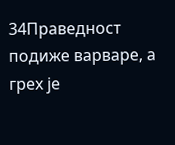34Праведност подиже варваре, а грех је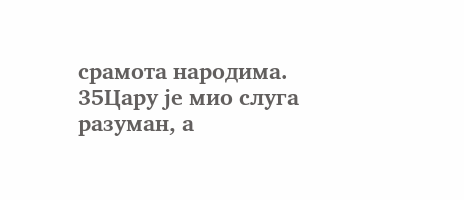срамота народима.
35Цару је мио слуга разуман, а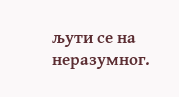љути се на неразумног.